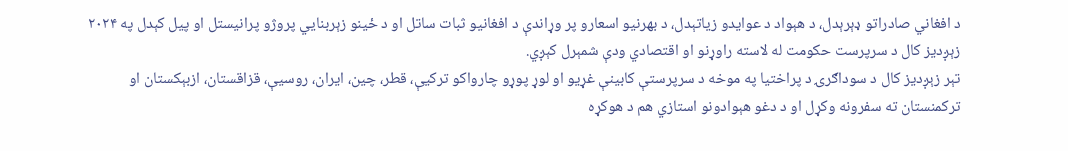د افغاني صادراتو ډېرېدل، د هېواد د عوایدو زیاتېدل، د بهرنیو اسعارو پر وړاندې د افغانیو ثبات ساتل او د ځینو زېربنایي پروژو پرانیستل او پیل کېدل په ۲۰۲۴ زېږدیز کال د سرپرست حکومت له لاسته راوړنو او اقتصادي ودې شمېرل کېږي.
تېر زېږدیز کال د سوداګرۍ د پراختیا په موخه د سرپرستې کابینې غړیو او لوړ پوړو چارواکو ترکیې، قطر، چین، ایران، روسیې، قزاقستان، ازبېکستان او ترکمنستان ته سفرونه وکړل او د دغو هېوادونو استازي هم د هوکړه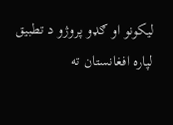لیکونو او ګډو پروژو د تطبیق لپاره افغانستان ته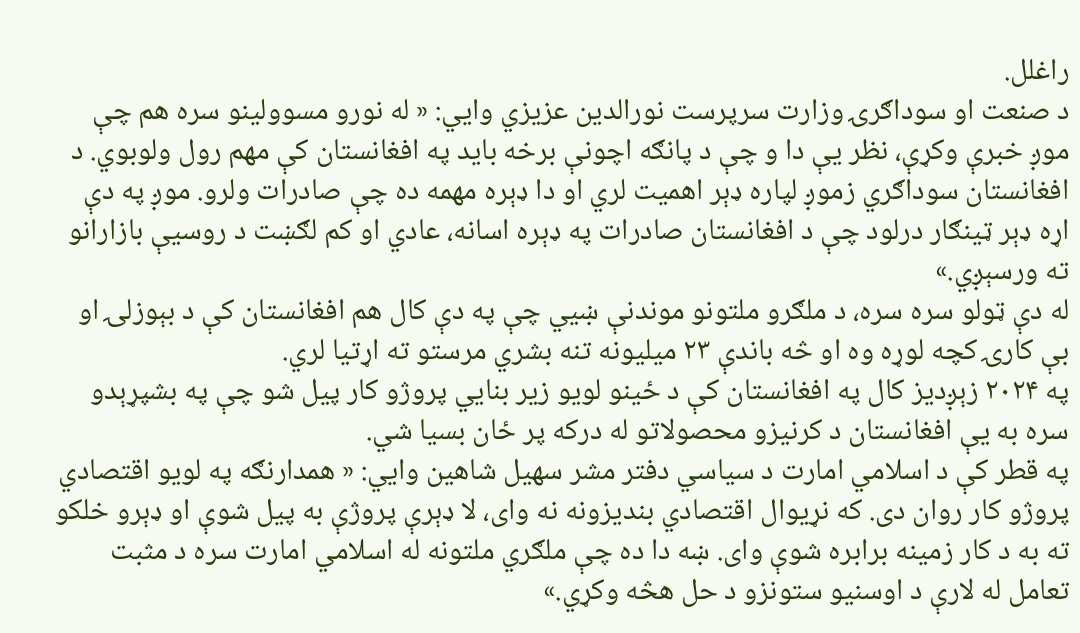راغلل.
د صنعت او سوداګرۍ وزارت سرپرست نورالدین عزیزي وايي: « له نورو مسوولینو سره هم چې موږ خبرې وکړې، نظر یې دا و چې د پانګه اچونې برخه باید په افغانستان کې مهم رول ولوبوي. د افغانستان سوداګري زموږ لپاره ډېر اهمیت لري او دا ډېره مهمه ده چې صادرات ولرو. موږ په دې اړه ډېر ټینګار درلود چې د افغانستان صادرات په ډېره اسانه، عادي او کم لګښت د روسیې بازارانو ته ورسېږي.»
له دې ټولو سره سره، د ملګرو ملتونو موندنې ښيي چې په دې کال هم افغانستان کې د بېوزلۍ او بې کارۍ کچه لوړه وه او څه باندې ۲۳ میلیونه تنه بشري مرستو ته اړتیا لري.
په ۲۰۲۴ زېږدیز کال په افغانستان کې د ځینو لویو زیر بنايي پروژو کار پیل شو چې په بشپړېدو سره به یې افغانستان د کرنیزو محصولاتو له درکه پر ځان بسیا شي.
په قطر کې د اسلامي امارت د سیاسي دفتر مشر سهیل شاهین وايي: « همدارنګه په لویو اقتصادي پروژو کار روان دی. که نړیوال اقتصادي بندیزونه نه وای، لا ډېرې پروژې به پيل شوې او ډېرو خلکو ته به د کار زمینه برابره شوې وای. ښه دا ده چې ملګري ملتونه له اسلامي امارت سره د مثبت تعامل له لارې د اوسنیو ستونزو د حل هڅه وکړي.»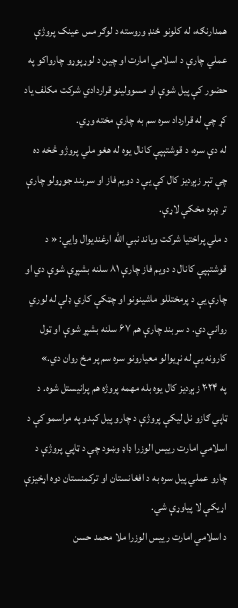همدارنګه، له کلونو ځنډ وروسته د لوګر مس عینک پروژې عملي چارې د اسلامي امارت او چین د لوړپوړو چارواکو په حضور کې پيل شوې او مسوولینو قراردادي شرکت مکلف یاد کړ چې له قرارداد سره سم به چارې مخته وړي.
له دې سره، د قوشتېپې کانال یوه له هغو ملي پروژو څخه ده چې تېر زېږدیز کال کې یې د دویم فاز او سربند جوړولو چارې تر ډېره مخکې لاړې.
د ملي پراختیا شرکت ویاند نبي الله ارغندیوال وايي: « د قوشتېپې کانال د دویم فاز چارې ۸۱ سلنه بشپړې شوې دي او چارې یې د پرمختللو ماشینونو او چټکې کاري ډلې له لوري روانې دي. د سربند چارې هم ۶۷ سلنه بشپړ شوې او ټول کارونه یې له نړیوالو معیارونو سره سم پر مخ روان دي.»
په ۲۰۲۴ زېږدیز کال یوه بله مهمه پروژه هم پرانیستل شوه. د ټاپي ګازو نل لیکې پروژې د چارو پیل کېدو په مراسمو کې د اسلامي امارت رییس الوزرا ډاډ وښود چې د ټاپي پروژې د چارو عملي پیل سره به د افغانستان او ترکمنستان دوه اړخیزې اړیکې لا پیاوړې شي.
د اسلامي امارت رییس الوزرا ملا محمد حسن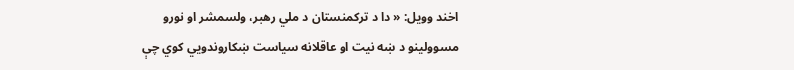اخند وویل: « دا د ترکمنستان د ملي رهبر، ولسمشر او نورو مسوولینو د ښه نیت او عاقلانه سیاست ښکاروندویي کوي چې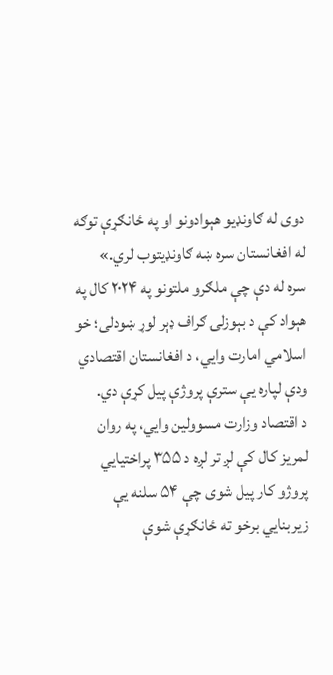دوی له ګاونډیو هېوادونو او په ځانګړې توګه له افغانستان سره ښه ګاونډیتوب لري.»
سره له دې چې ملګرو ملتونو په ۲۰۲۴ کال په هېواد کې د بېوزلۍ ګراف ډېر لوړ ښودلی؛ خو اسلامي امارت وايي، د افغانستان اقتصادي ودې لپاره یې سترې پروژې پیل کړې دي.
د اقتصاد وزارت مسوولین وايي، په روان لمریز کال کې لږ تر لږه د ۳۵۵ پراختیايي پروژو کار پيل شوی چې ۵۴ سلنه یې زیربنايي برخو ته ځانګړې شوې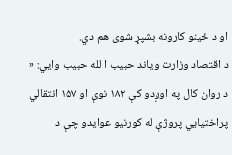او د ځینو کارونه بشپړ شوی هم دي.
د اقتصاد وزارت ویاند حبیب ا لله حبیب وايي: « د روان کال په اوږدو کې ۱۸۲ نوې او ۱۵۷ انتقالي پراختیايي پروژې له کورنیو عوایدو چې د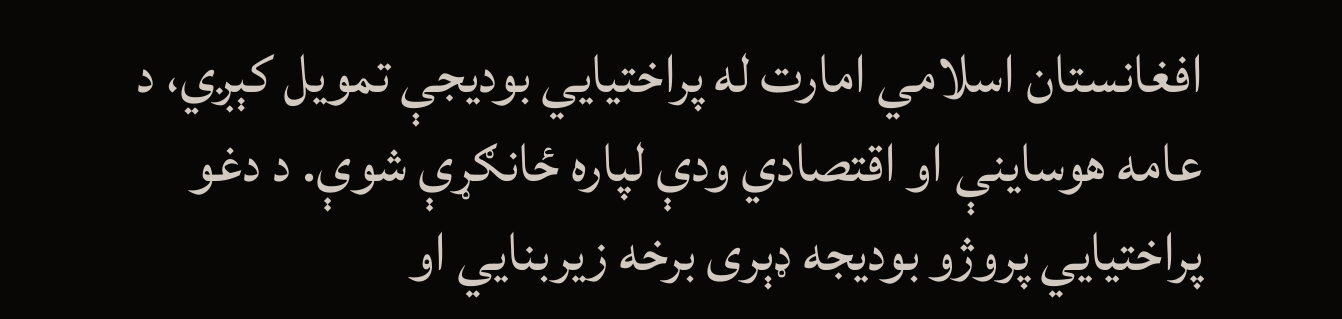افغانستان اسلامي امارت له پراختیايي بودیجې تمویل کېږي، د عامه هوساینې او اقتصادي ودې لپاره ځانګړې شوې. د دغو پراختیايي پروژو بودیجه ډېری برخه زیربنايي او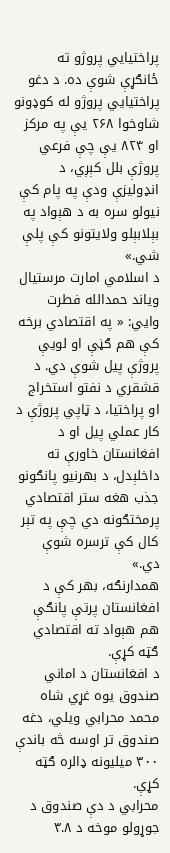پراختیايي پروژو ته ځانګړې شوې ده. د دغو پراختیايي پروژو له کوډونو شاوخوا ۲۶۸ یې په مرکز او ۸۲۴ یې چې فرعي پروژې بلل کېږي، د انډولیزې ودې په پام کې نیولو سره به د هېواد په بېلابېلو ولایتونو کې پلې شي.»
د اسلامي امارت مرستیال ویاند حمدالله فطرت وايي: « په اقتصادي برخه کې هم ګڼې او لویې پروژې پيل شوې دي. د قشقري د نفتو استخراج او پراختیا، د ټاپي پروژې د کار عملي پیل او د افغانستان خاورې ته داخلېدل، د بهرنیو پانګونو جذب هغه ستر اقتصادي پرمختګونه دي چې په تېر کال کې ترسره شوې دي.»
همدارنګه، بهر کې د افغانستان پرتې پانګې هم هېواد ته اقتصادي ګټه کړې.
د افغانستان د اماني صندوق یوه غړي شاه محمد محرابي ویلي، دغه صندوق تر اوسه څه باندې ۳۰۰ میلیونه ډالره ګټه کړې.
محرابي د دې صندوق د جوړولو موخه د ۳.۸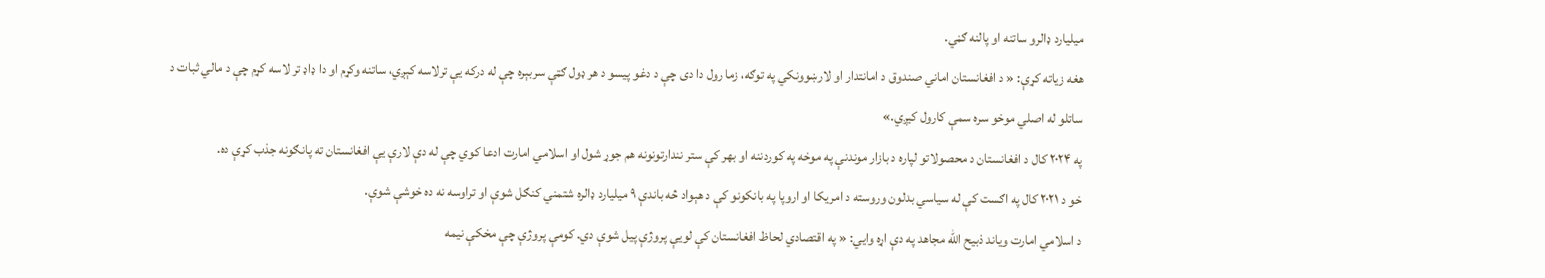میلیارد ډالرو ساتنه او پالنه ګڼي.
هغه زیاته کړې: « د افغانستان اماني صندوق د امانتدار او لارښوونکي په توګه، زما رول دا دی چې د دغو پیسو د هر ډول ګټې سربېره چې له درکه یې ترلاسه کېږي، ساتنه وکړم او دا ډاډ تر لاسه کړم چې د مالي ثبات د ساتلو له اصلي موخو سره سمې کارول کیږي.»
په ۲۰۲۴ کال د افغانستان د محصولاتو لپاره د بازار موندنې په موخه په کوردننه او بهر کې ستر نندارتونونه هم جوړ شول او اسلامي امارت ادعا کوي چې له دې لارې یې افغانستان ته پانګونه جذب کړې ده.
خو د ۲۰۲۱ کال په اګست کې له سیاسي بدلون وروسته د امریکا او اروپا په بانکونو کې د هېواد څه باندې ۹ میلیارد ډالره شتمني کنګل شوې او تراوسه نه ده خوشې شوې.
د اسلامي امارت ویاند ذبیح الله مجاهد په دې اړه وايي: « په اقتصادي لحاظ افغانستان کې لویې پروژې پيل شوې دي. کومې پروژې چې مخکې نیمه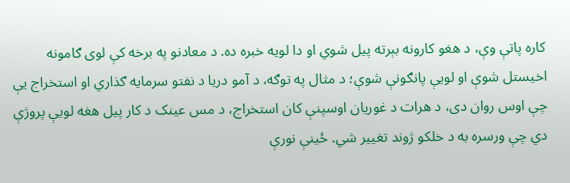کاره پاتې وې، د هغو کارونه بېرته پيل شوي او دا لویه خبره ده. د معادنو په برخه کې لوی ګامونه اخیستل شوې او لویې پانګونې شوې؛ د مثال په توګه، د آمو دریا د نفتو سرمایه ګذاري او استخراج یې چې اوس روان دی، د هرات د غوریان اوسپنې کان استخراج، د مس عینک د کار پيل هغه لویې پروژې دي چې ورسره به د خلکو ژوند تغییر شي. ځینې نورې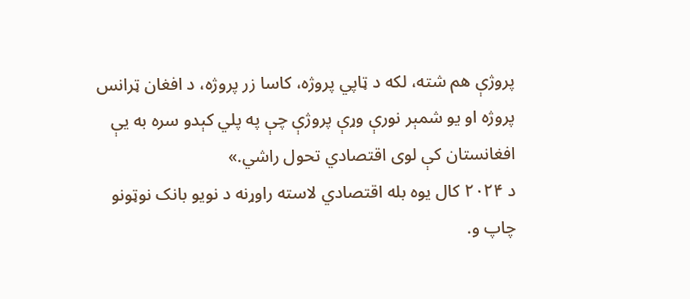پروژې هم شته، لکه د ټاپي پروژه، کاسا زر پروژه، د افغان ټرانس پروژه او یو شمېر نورې وړې پروژې چې په پلي کېدو سره به یې افغانستان کې لوی اقتصادي تحول راشي.»
د ۲۰۲۴ کال یوه بله اقتصادي لاسته راوړنه د نویو بانک نوټونو چاپ و.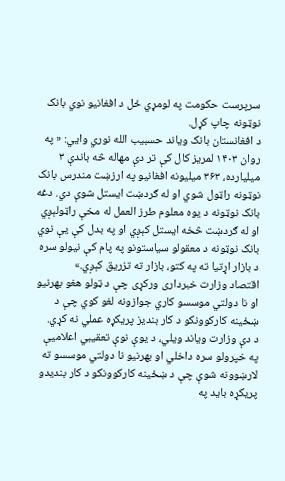سرپرست حکومت په لومړي ځل د افغانیو نوي بانک نوټونه چاپ کړل.
د افغانستان بانک ویاند حسبیب الله نوري وايي: « په روان ۱۴۰۳ لمریز کال کې تر دې مهاله څه باندې ۳ میلیارده، ۳۶۳ میلیونه افغانیو په ارزښت مندرس بانک نوټونه راټول شوي او له ګردښت ایستل شوې دي. دغه بانک نوټونه د یوه معلوم طرز العمل له مخې راټولېږي او له ګردښت څخه ایستل کېږي او په بدل کې یې نوي بانک نوټونه د معقولو سیاستونو په پام کې نیولو سره د بازار اړتیا ته په کتو، بازار ته تزریق کېږي.»
اقتصاد وزارت خبرداری ورکړی چې د ټولو هغو بهرنیو او نا دولتي موسسو کاري جوازونه لغو کوي چې د ښځینه کارکوونکو د کار بندیز پریکړه عملي نه کړي.
د دې وزارت ویاند ویلي، د یوې نوې تعقیبي اعلامیې په خپرولو سره داخلي او بهرنیو نا دولتي موسسو ته لارښوونه شوې چې د ښځینه کارکوونکو د کار بندیدو پریکړه باید په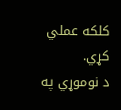کلکه عملي کړي.
د نوموړي په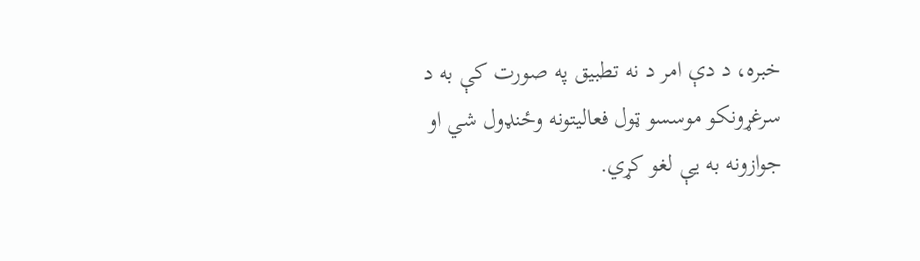خبره، د دې امر د نه تطبیق په صورت کې به د سرغړونکو موسسو ټول فعالیتونه وځنډول شي او جوازونه به یې لغو کړي.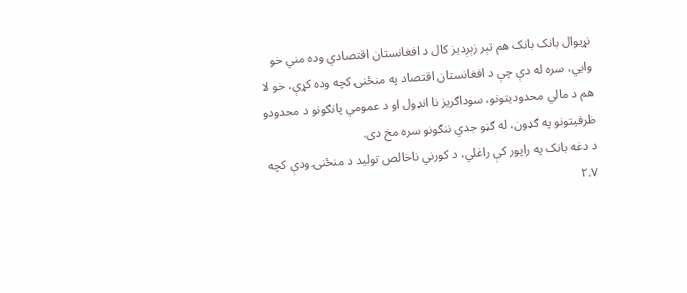نړیوال بانک بانک هم تېر زېږدیز کال د افغانستان اقتصادي وده مني خو وايي، سره له دې چې د افغانستان اقتصاد په منځنۍ کچه وده کړې، خو لا هم د مالي محدودیتونو، سوداګریز نا انډول او د عمومي پانګونو د محدودو ظرفیتونو په ګډون، له ګڼو جدي ننګونو سره مخ دی.
د دغه بانک په راپور کې راغلي، د کورني ناخالص تولید د منځنۍ ودې کچه ۲.۷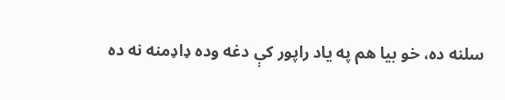سلنه ده، خو بیا هم په یاد راپور کې دغه وده ډاډمنه نه ده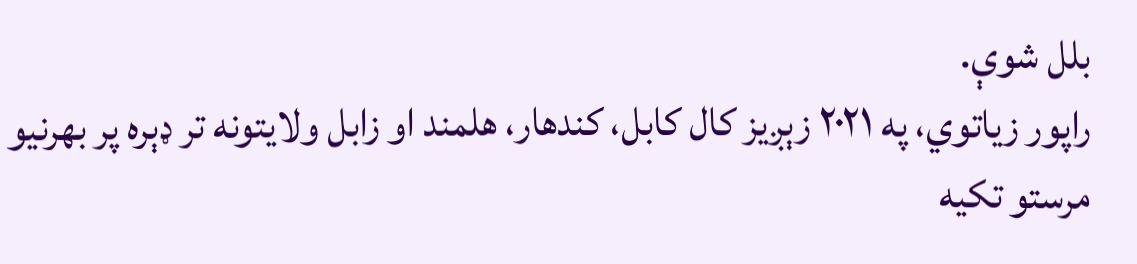بلل شوې.
راپور زیاتوي، په ۲۰۲۱ زېږیز کال کابل، کندهار، هلمند او زابل ولایتونه تر ډېره پر بهرنیو مرستو تکیه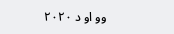وو او د ۲۰۲۰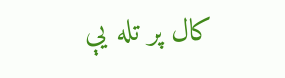کال پر تله یې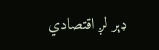ډېر لږ اقتصادي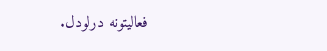فعالیتونه درلودل.